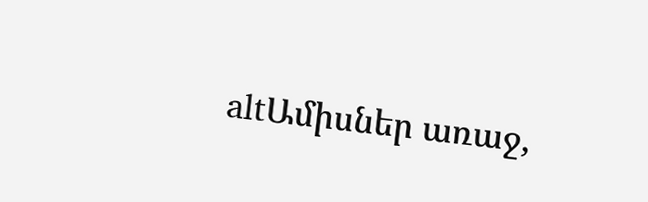altԱմիսներ առաջ,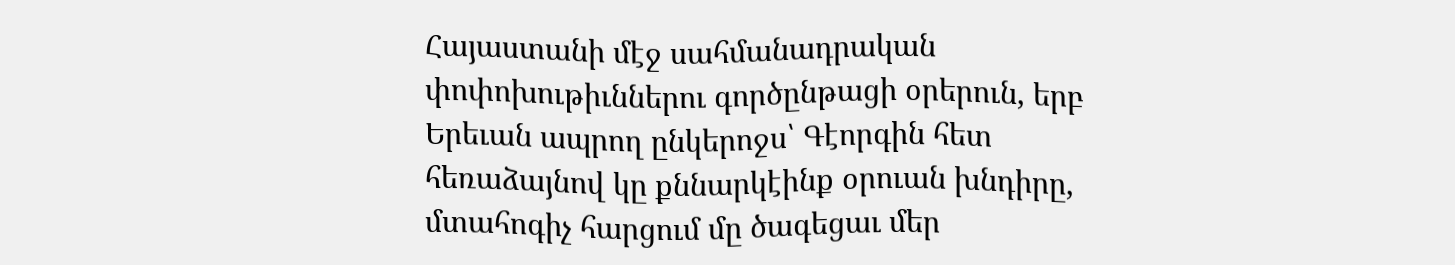Հայաստանի մէջ սահմանադրական փոփոխութիւններու գործընթացի օրերուն, երբ Երեւան ապրող ընկերոջս՝ Գէորգին հետ հեռաձայնով կը քննարկէինք օրուան խնդիրը, մտահոգիչ հարցում մը ծագեցաւ մեր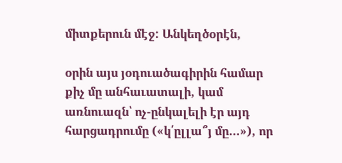միտքերուն մէջ: Անկեղծօրէն,

օրին այս յօդուածագիրին համար քիչ մը անհաւատալի, կամ առնուազն՝ ոչ-ընկալելի էր այդ հարցադրումը («կ՛ըլլա՞յ մը…»), որ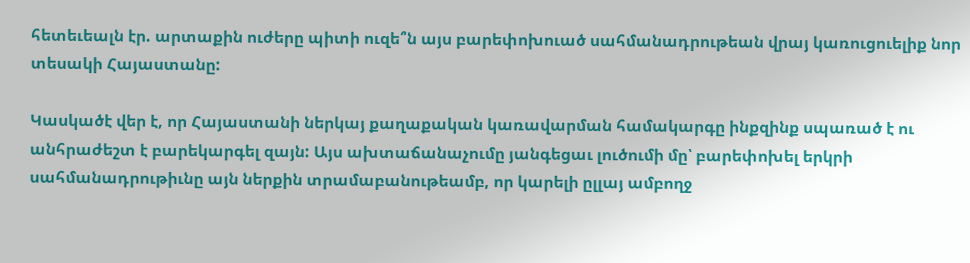հետեւեալն էր. արտաքին ուժերը պիտի ուզե՞ն այս բարեփոխուած սահմանադրութեան վրայ կառուցուելիք նոր տեսակի Հայաստանը:

Կասկածէ վեր է, որ Հայաստանի ներկայ քաղաքական կառավարման համակարգը ինքզինք սպառած է ու անհրաժեշտ է բարեկարգել զայն: Այս ախտաճանաչումը յանգեցաւ լուծումի մը՝ բարեփոխել երկրի սահմանադրութիւնը այն ներքին տրամաբանութեամբ, որ կարելի ըլլայ ամբողջ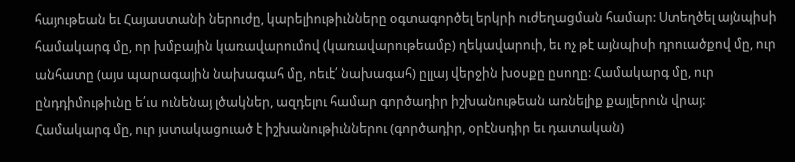հայութեան եւ Հայաստանի ներուժը, կարելիութիւնները օգտագործել երկրի ուժեղացման համար: Ստեղծել այնպիսի համակարգ մը, որ խմբային կառավարումով (կառավարութեամբ) ղեկավարուի, եւ ոչ թէ այնպիսի դրուածքով մը, ուր անհատը (այս պարագային նախագահ մը, ոեւէ՛ նախագահ) ըլլայ վերջին խօսքը ըսողը: Համակարգ մը, ուր ընդդիմութիւնը ե՛ւս ունենայ լծակներ, ազդելու համար գործադիր իշխանութեան առնելիք քայլերուն վրայ: Համակարգ մը, ուր յստակացուած է իշխանութիւններու (գործադիր, օրէնսդիր եւ դատական)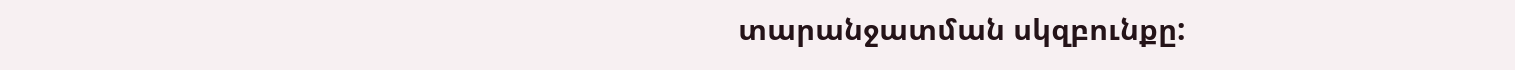տարանջատման սկզբունքը: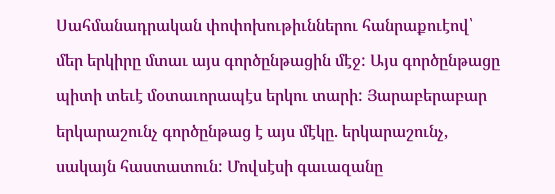Սահմանադրական փոփոխութիւններու հանրաքուէով՝ մեր երկիրը մտաւ այս գործընթացին մէջ: Այս գործընթացը պիտի տեւէ մօտաւորապէս երկու տարի: Յարաբերաբար երկարաշունչ գործընթաց է այս մէկը. երկարաշունչ, սակայն հաստատուն: Մովսէսի գաւազանը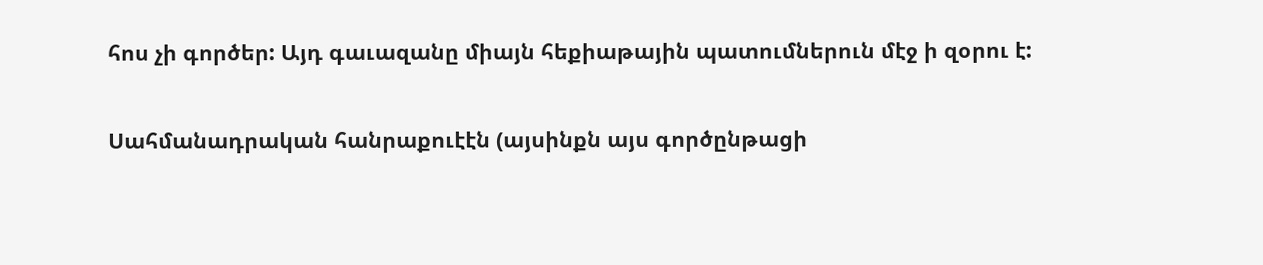հոս չի գործեր: Այդ գաւազանը միայն հեքիաթային պատումներուն մէջ ի զօրու է:

Սահմանադրական հանրաքուէէն (այսինքն այս գործընթացի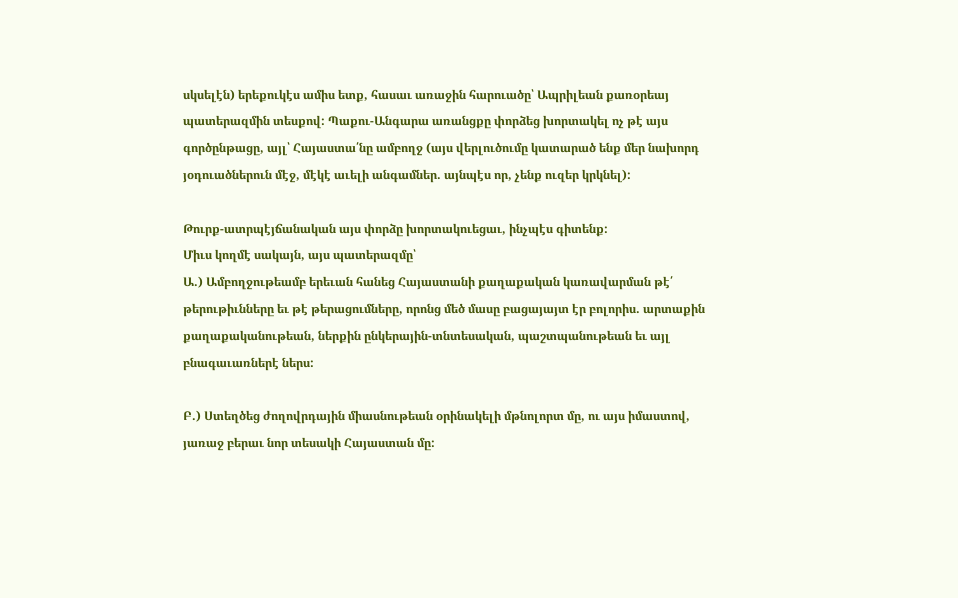սկսելէն) երեքուկէս ամիս ետք, հասաւ առաջին հարուածը՝ Ապրիլեան քառօրեայ պատերազմին տեսքով: Պաքու-Անգարա առանցքը փորձեց խորտակել ոչ թէ այս գործընթացը, այլ՝ Հայաստա՛նը ամբողջ (այս վերլուծումը կատարած ենք մեր նախորդ յօդուածներուն մէջ, մէկէ աւելի անգամներ. այնպէս որ, չենք ուզեր կրկնել):

Թուրք-ատրպէյճանական այս փորձը խորտակուեցաւ, ինչպէս գիտենք:
Միւս կողմէ սակայն, այս պատերազմը՝
Ա.) Ամբողջութեամբ երեւան հանեց Հայաստանի քաղաքական կառավարման թէ՛ թերութիւնները եւ թէ թերացումները, որոնց մեծ մասը բացայայտ էր բոլորիս. արտաքին քաղաքականութեան, ներքին ընկերային-տնտեսական, պաշտպանութեան եւ այլ բնագաւառներէ ներս:

Բ.) Ստեղծեց ժողովրդային միասնութեան օրինակելի մթնոլորտ մը, ու այս իմաստով, յառաջ բերաւ նոր տեսակի Հայաստան մը: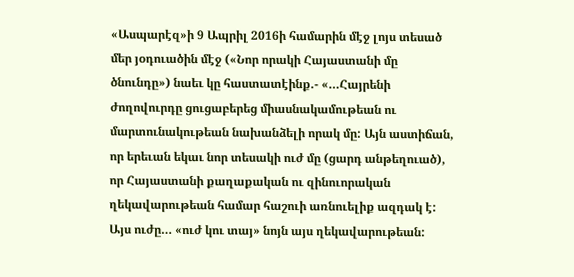«Ասպարէզ»ի 9 Ապրիլ 2016ի համարին մէջ լոյս տեսած մեր յօդուածին մէջ («Նոր որակի Հայաստանի մը ծնունդը») նաեւ կը հաստատէինք.- «…Հայրենի ժողովուրդը ցուցաբերեց միասնակամութեան ու մարտունակութեան նախանձելի որակ մը: Այն աստիճան, որ երեւան եկաւ նոր տեսակի ուժ մը (ցարդ անթեղուած), որ Հայաստանի քաղաքական ու զինուորական ղեկավարութեան համար հաշուի առնուելիք ազդակ է: Այս ուժը… «ուժ կու տայ» նոյն այս ղեկավարութեան: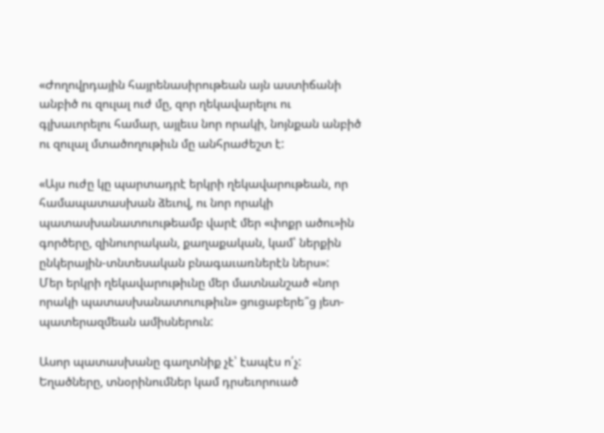«Ժողովրդային հայրենասիրութեան այն աստիճանի անբիծ ու զուլալ ուժ մը, զոր ղեկավարելու ու գլխաւորելու համար, այլեւս նոր որակի, նոյնքան անբիծ ու զուլալ մտածողութիւն մը անհրաժեշտ է:

«Այս ուժը կը պարտադրէ երկրի ղեկավարութեան, որ համապատասխան ձեւով, ու նոր որակի պատասխանատուութեամբ վարէ մեր «փոքր ածու»ին գործերը, զինուորական, քաղաքական, կամ՝ ներքին ընկերային-տնտեսական բնագաւառներէն ներս»:
Մեր երկրի ղեկավարութիւնը մեր մատնանշած «նոր որակի պատասխանատուութիւն» ցուցաբերե՞ց յետ-պատերազմեան ամիսներուն:

Ասոր պատասխանը գաղտնիք չէ՝ էապէս ո՛չ:
Եղածները, տնօրինումներ կամ դրսեւորուած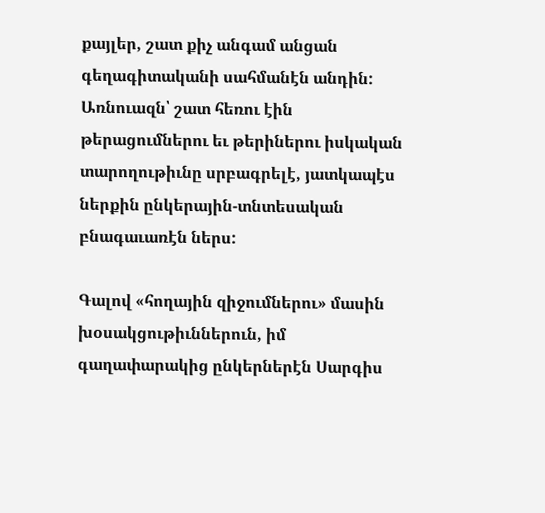քայլեր, շատ քիչ անգամ անցան գեղագիտականի սահմանէն անդին: Առնուազն՝ շատ հեռու էին թերացումներու եւ թերիներու իսկական տարողութիւնը սրբագրելէ, յատկապէս ներքին ընկերային-տնտեսական բնագաւառէն ներս:

Գալով «հողային զիջումներու» մասին խօսակցութիւններուն, իմ գաղափարակից ընկերներէն Սարգիս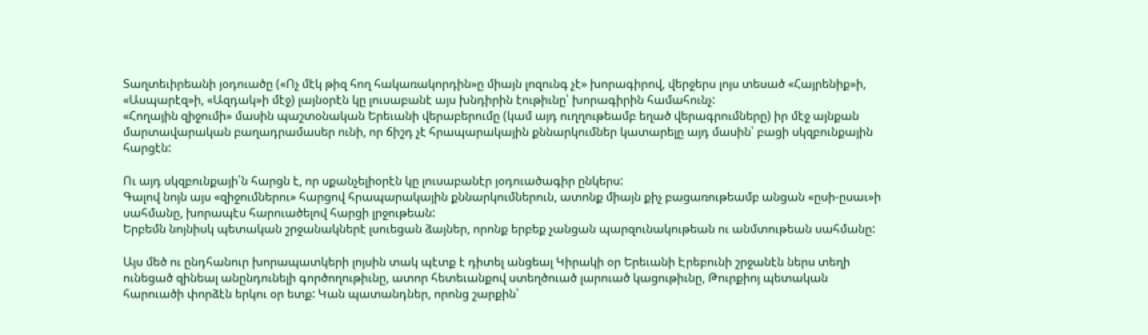Տաղտեւիրեանի յօդուածը («Ոչ մէկ թիզ հող հակառակորդին»ը միայն լոզունգ չէ» խորագիրով, վերջերս լոյս տեսած «Հայրենիք»ի, «Ասպարէզ»ի, «Ազդակ»ի մէջ) լայնօրէն կը լուսաբանէ այս խնդիրին էութիւնը՝ խորագիրին համահունչ:
«Հողային զիջումի» մասին պաշտօնական Երեւանի վերաբերումը (կամ այդ ուղղութեամբ եղած վերագրումները) իր մէջ այնքան մարտավարական բաղադրամասեր ունի, որ ճիշդ չէ հրապարակային քննարկումներ կատարելը այդ մասին՝ բացի սկզբունքային հարցէն:

Ու այդ սկզբունքայի՛ն հարցն է, որ սքանչելիօրէն կը լուսաբանէր յօդուածագիր ընկերս:
Գալով նոյն այս «զիջումներու» հարցով հրապարակային քննարկումներուն, ատոնք միայն քիչ բացառութեամբ անցան «ըսի-ըսաւ»ի սահմանը, խորապէս հարուածելով հարցի լրջութեան:
Երբեմն նոյնիսկ պետական շրջանակներէ լսուեցան ձայներ, որոնք երբեք չանցան պարզունակութեան ու անմտութեան սահմանը:

Այս մեծ ու ընդհանուր խորապատկերի լոյսին տակ պէտք է դիտել անցեալ Կիրակի օր Երեւանի Էրեբունի շրջանէն ներս տեղի ունեցած զինեալ անընդունելի գործողութիւնը, ատոր հետեւանքով ստեղծուած լարուած կացութիւնը, Թուրքիոյ պետական հարուածի փորձէն երկու օր ետք: Կան պատանդներ, որոնց շարքին՝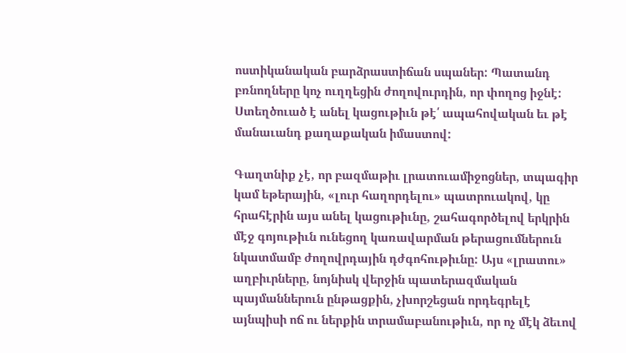ոստիկանական բարձրաստիճան սպաներ: Պատանդ բռնողները կոչ ուղղեցին ժողովուրդին, որ փողոց իջնէ: Ստեղծուած է անել կացութիւն թէ՛ ապահովական եւ թէ մանաւանդ քաղաքական իմաստով:

Գաղտնիք չէ, որ բազմաթիւ լրատուամիջոցներ, տպագիր կամ եթերային, «լուր հաղորդելու» պատրուակով, կը հրահէրին այս անել կացութիւնը, շահագործելով երկրին մէջ գոյութիւն ունեցող կառավարման թերացումներուն նկատմամբ ժողովրդային դժգոհութիւնը: Այս «լրատու» աղբիւրները, նոյնիսկ վերջին պատերազմական պայմաններուն ընթացքին, չխորշեցան որդեգրելէ այնպիսի ոճ ու ներքին տրամաբանութիւն, որ ոչ մէկ ձեւով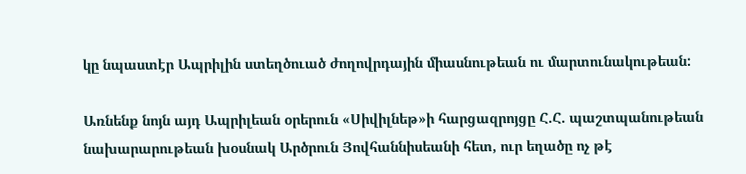կը նպաստէր Ապրիլին ստեղծուած ժողովրդային միասնութեան ու մարտունակութեան:

Առնենք նոյն այդ Ապրիլեան օրերուն «Սիվիլնեթ»ի հարցազրոյցը Հ.Հ. պաշտպանութեան նախարարութեան խօսնակ Արծրուն Յովհաննիսեանի հետ, ուր եղածը ոչ թէ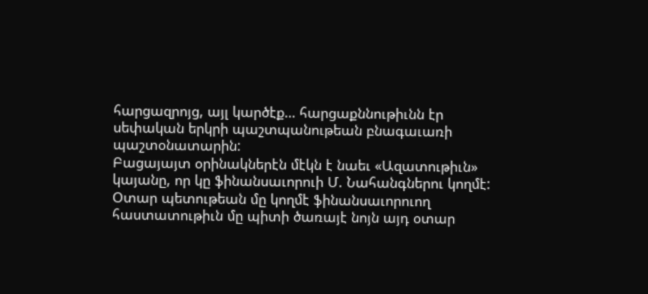հարցազրոյց, այլ կարծէք… հարցաքննութիւնն էր սեփական երկրի պաշտպանութեան բնագաւառի պաշտօնատարին:
Բացայայտ օրինակներէն մէկն է նաեւ «Ազատութիւն» կայանը, որ կը ֆինանսաւորուի Մ. Նահանգներու կողմէ: Օտար պետութեան մը կողմէ ֆինանսաւորուող հաստատութիւն մը պիտի ծառայէ նոյն այդ օտար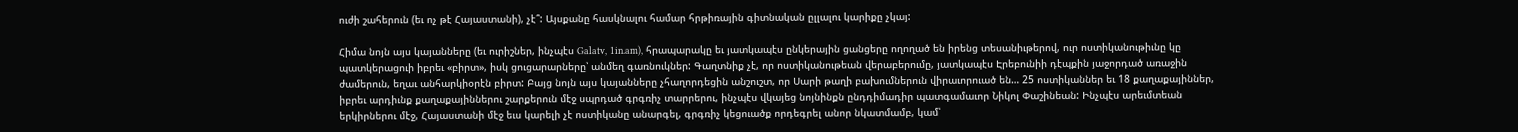ուժի շահերուն (եւ ոչ թէ Հայաստանի), չէ՞: Այսքանը հասկնալու համար հրթիռային գիտնական ըլլալու կարիքը չկայ:

Հիմա նոյն այս կայանները (եւ ուրիշներ, ինչպէս Galatv, 1in.am), հրապարակը եւ յատկապէս ընկերային ցանցերը ողողած են իրենց տեսանիւթերով, ուր ոստիկանութիւնը կը պատկերացուի իբրեւ «բիրտ», իսկ ցուցարարները՝ անմեղ գառնուկներ: Գաղտնիք չէ, որ ոստիկանութեան վերաբերումը, յատկապէս Էրեբունիի դէպքին յաջորդած առաջին ժամերուն, եղաւ անհարկիօրէն բիրտ: Բայց նոյն այս կայանները չհաղորդեցին անշուշտ, որ Սարի թաղի բախումներուն վիրաւորուած են… 25 ոստիկաններ եւ 18 քաղաքայիններ, իբրեւ արդիւնք քաղաքայիններու շարքերուն մէջ սպրդած գրգռիչ տարրերու, ինչպէս վկայեց նոյնինքն ընդդիմադիր պատգամաւոր Նիկոլ Փաշինեան: Ինչպէս արեւմտեան երկիրներու մէջ, Հայաստանի մէջ եւս կարելի չէ ոստիկանը անարգել, գրգռիչ կեցուածք որդեգրել անոր նկատմամբ, կամ՝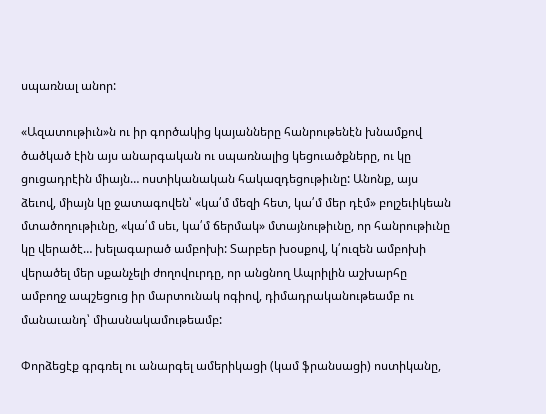սպառնալ անոր:

«Ազատութիւն»ն ու իր գործակից կայանները հանրութենէն խնամքով ծածկած էին այս անարգական ու սպառնալից կեցուածքները, ու կը ցուցադրէին միայն… ոստիկանական հակազդեցութիւնը: Անոնք, այս ձեւով, միայն կը ջատագովեն՝ «կա՛մ մեզի հետ, կա՛մ մեր դէմ» բոլշեւիկեան մտածողութիւնը, «կա՛մ սեւ, կա՛մ ճերմակ» մտայնութիւնը, որ հանրութիւնը կը վերածէ… խելագարած ամբոխի: Տարբեր խօսքով, կ՛ուզեն ամբոխի վերածել մեր սքանչելի ժողովուրդը, որ անցնող Ապրիլին աշխարհը ամբողջ ապշեցուց իր մարտունակ ոգիով, դիմադրականութեամբ ու մանաւանդ՝ միասնակամութեամբ:

Փորձեցէք գրգռել ու անարգել ամերիկացի (կամ ֆրանսացի) ոստիկանը,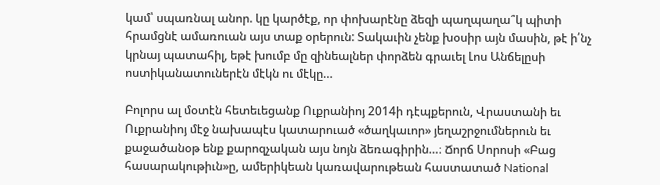կամ՝ սպառնալ անոր. կը կարծէք, որ փոխարէնը ձեզի պաղպաղա՞կ պիտի հրամցնէ ամառուան այս տաք օրերուն: Տակաւին չենք խօսիր այն մասին, թէ ի՛նչ կրնայ պատահիլ, եթէ խումբ մը զինեալներ փորձեն գրաւել Լոս Անճելըսի ոստիկանատուներէն մէկն ու մէկը…

Բոլորս ալ մօտէն հետեւեցանք Ուքրանիոյ 2014ի դէպքերուն, Վրաստանի եւ Ուքրանիոյ մէջ նախապէս կատարուած «ծաղկաւոր» յեղաշրջումներուն եւ քաջածանօթ ենք քարոզչական այս նոյն ձեռագիրին…։ Ճորճ Սորոսի «Բաց հասարակութիւն»ը, ամերիկեան կառավարութեան հաստատած National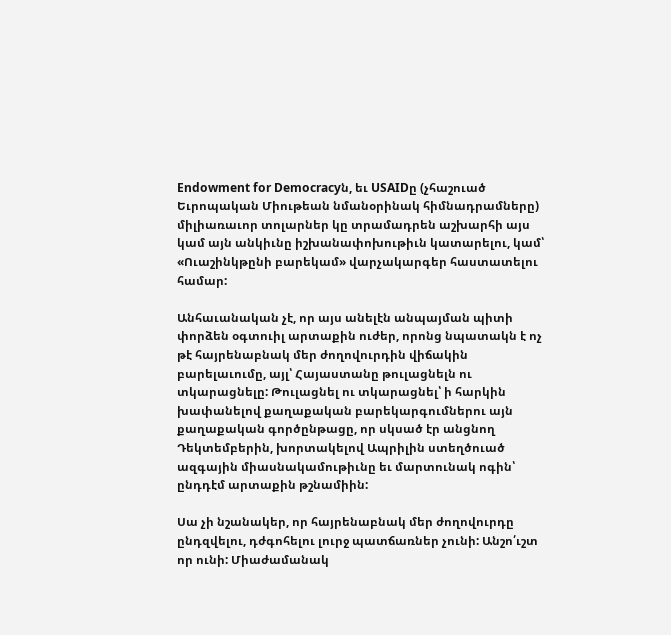Endowment for Democracyն, եւ USAIDը (չհաշուած Եւրոպական Միութեան նմանօրինակ հիմնադրամները) միլիառաւոր տոլարներ կը տրամադրեն աշխարհի այս կամ այն անկիւնը իշխանափոխութիւն կատարելու, կամ՝ «Ուաշինկթընի բարեկամ» վարչակարգեր հաստատելու համար:

Անհաւանական չէ, որ այս անելէն անպայման պիտի փորձեն օգտուիլ արտաքին ուժեր, որոնց նպատակն է ոչ թէ հայրենաբնակ մեր ժողովուրդին վիճակին բարելաւումը, այլ՝ Հայաստանը թուլացնելն ու տկարացնելը: Թուլացնել ու տկարացնել՝ ի հարկին խափանելով քաղաքական բարեկարգումներու այն քաղաքական գործընթացը, որ սկսած էր անցնող Դեկտեմբերին, խորտակելով Ապրիլին ստեղծուած ազգային միասնակամութիւնը եւ մարտունակ ոգին՝ ընդդէմ արտաքին թշնամիին:

Սա չի նշանակեր, որ հայրենաբնակ մեր ժողովուրդը ընդզվելու, դժգոհելու լուրջ պատճառներ չունի: Անշո՛ւշտ որ ունի: Միաժամանակ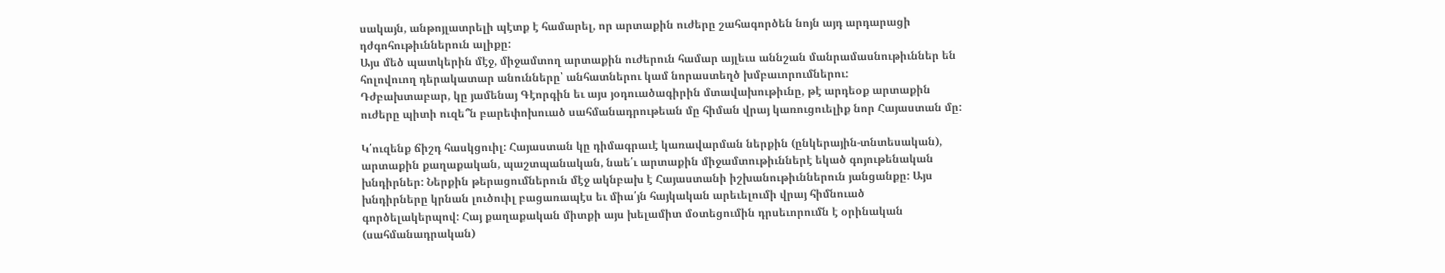սակայն, անթոյլատրելի պէտք է համարել, որ արտաքին ուժերը շահագործեն նոյն այդ արդարացի դժգոհութիւններուն ալիքը:
Այս մեծ պատկերին մէջ, միջամտող արտաքին ուժերուն համար այլեւս աննշան մանրամասնութիւններ են հոլովուող դերակատար անունները՝ անհատներու կամ նորաստեղծ խմբաւորումներու:
Դժբախտաբար, կը յամենայ Գէորգին եւ այս յօդուածագիրին մտավախութիւնը, թէ արդեօք արտաքին ուժերը պիտի ուզե՞ն բարեփոխուած սահմանադրութեան մը հիման վրայ կառուցուելիք նոր Հայաստան մը:

Կ՛ուզենք ճիշդ հասկցուիլ: Հայաստան կը դիմագրաւէ կառավարման ներքին (ընկերային-տնտեսական), արտաքին քաղաքական, պաշտպանական, նաե՛ւ արտաքին միջամտութիւններէ եկած գոյութենական խնդիրներ: Ներքին թերացումներուն մէջ ակնբախ է Հայաստանի իշխանութիւններուն յանցանքը: Այս խնդիրները կրնան լուծուիլ բացառապէս եւ միա՛յն հայկական արեւելումի վրայ հիմնուած գործելակերպով: Հայ քաղաքական միտքի այս խելամիտ մօտեցումին դրսեւորումն է օրինական (սահմանադրական)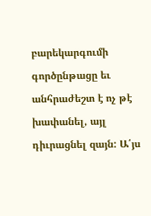բարեկարգումի գործընթացը եւ անհրաժեշտ է ոչ թէ խափանել, այլ դիւրացնել զայն: Ա՛յս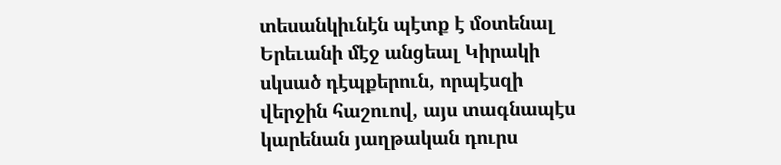տեսանկիւնէն պէտք է մօտենալ Երեւանի մէջ անցեալ Կիրակի սկսած դէպքերուն, որպէսզի վերջին հաշուով, այս տագնապէս կարենան յաղթական դուրս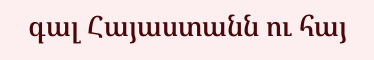գալ Հայաստանն ու հայ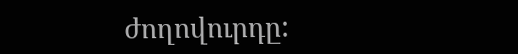ժողովուրդը: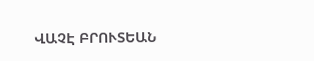ՎԱՉԷ ԲՐՈՒՏԵԱՆ